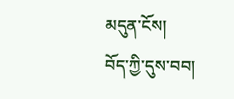མདུན་ངོས།
བོད་ཀྱི་དུས་བབ།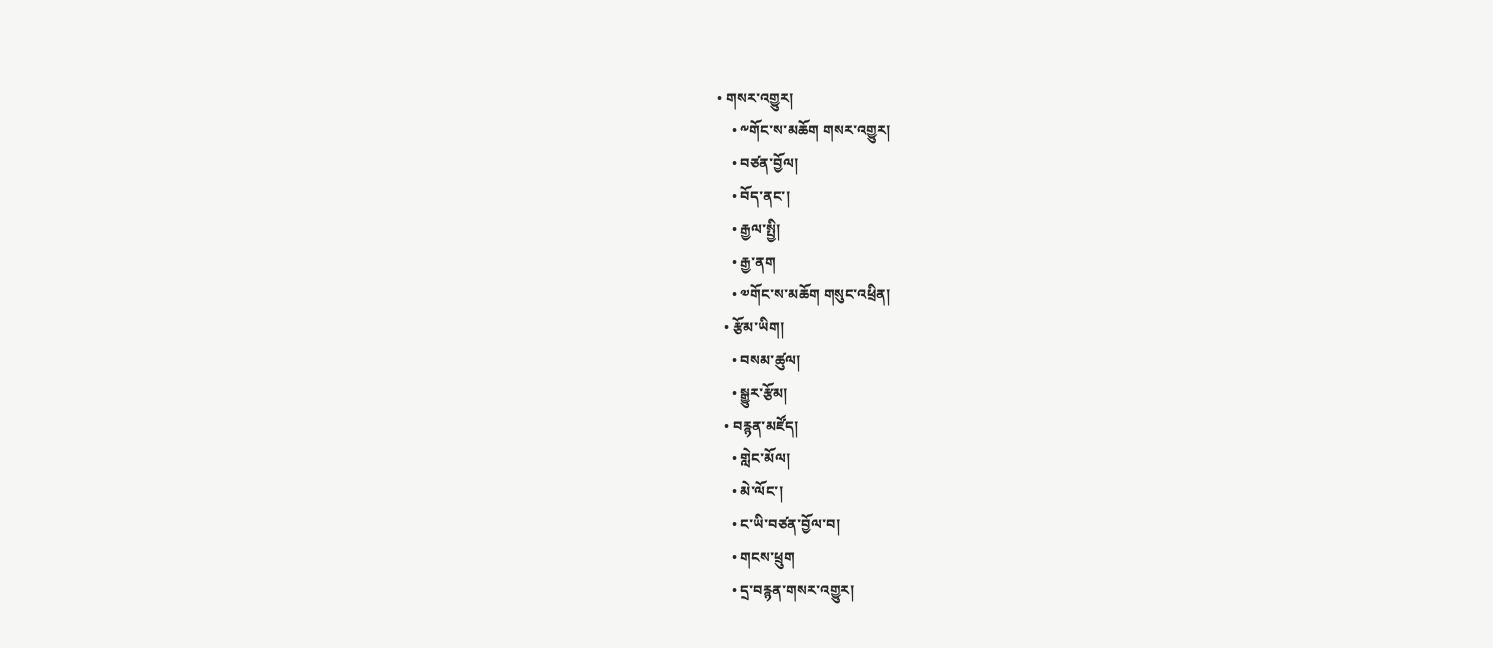• གསར་འགྱུར།
    • ༸གོང་ས་མཆོག གསར་འགྱུར།
    • བཙན་བྱོལ།
    • བོད་ནང་།
    • རྒྱལ་སྤྱི།
    • རྒྱ་ནག
    • ༧གོང་ས་མཆོག གསུང་འཕྲིན།
  • རྩོམ་ཡིག།
    • བསམ་ཚུལ།
    • སྒྱུར་རྩོམ།
  • བརྙན་མཛོད།
    • གླེང་མོལ།
    • མེ་ལོང་།
    • ང་ཡི་བཙན་བྱོལ་བ།
    • གངས་ཕྲུག
    • དྲ་བརྙན་གསར་འགྱུར།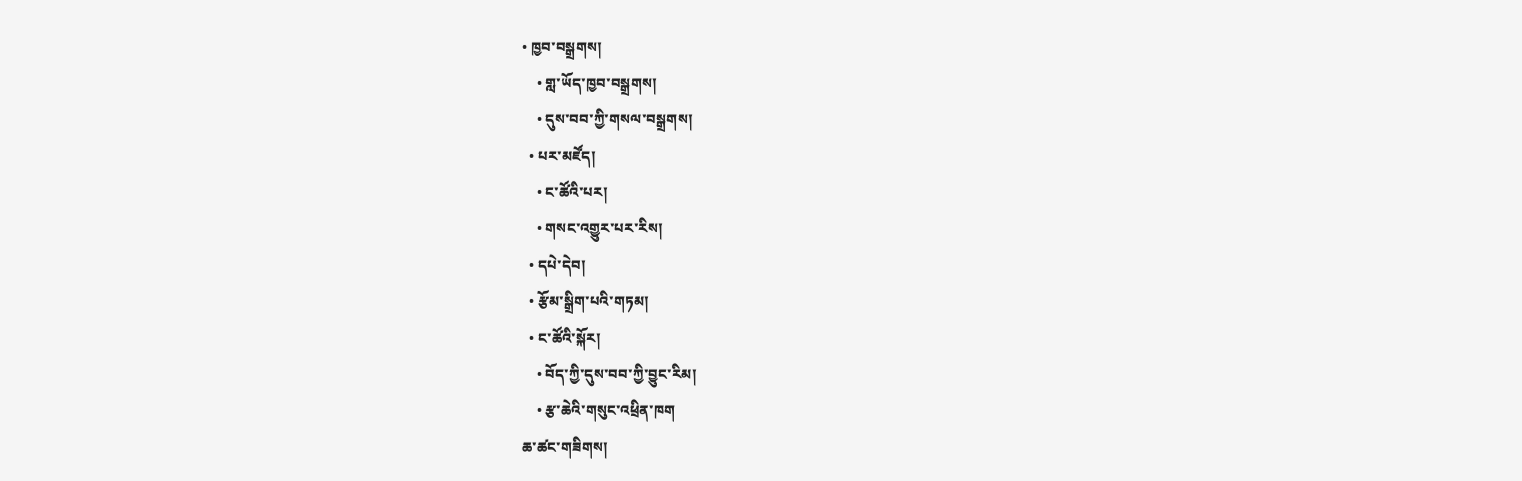• ཁྱབ་བསྒྲགས།
    • གླ་ཡོད་ཁྱབ་བསྒྲགས།
    • དུས་བབ་ཀྱི་གསལ་བསྒྲགས།
  • པར་མཛོད།
    • ང་ཚོའི་པར།
    • གསང་འགྱུར་པར་རིས།
  • དཔེ་དེབ།
  • རྩོམ་སྒྲིག་པའི་གཏམ།
  • ང་ཚོའི་སྐོར།
    • བོད་ཀྱི་དུས་བབ་ཀྱི་བྱུང་རིམ།
    • རྩ་ཆེའི་གསུང་འཕྲིན་ཁག
ཆ་ཚང་གཟིགས།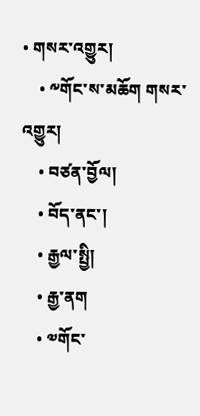• གསར་འགྱུར།
    • ༸གོང་ས་མཆོག གསར་འགྱུར།
    • བཙན་བྱོལ།
    • བོད་ནང་།
    • རྒྱལ་སྤྱི།
    • རྒྱ་ནག
    • ༧གོང་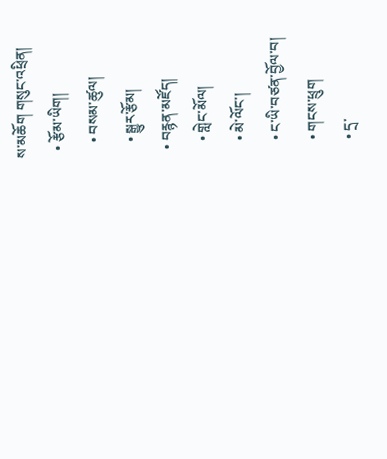ས་མཆོག གསུང་འཕྲིན།
  • རྩོམ་ཡིག།
    • བསམ་ཚུལ།
    • སྒྱུར་རྩོམ།
  • བརྙན་མཛོད།
    • གླེང་མོལ།
    • མེ་ལོང་།
    • ང་ཡི་བཙན་བྱོལ་བ།
    • གངས་ཕྲུག
    • དྲ་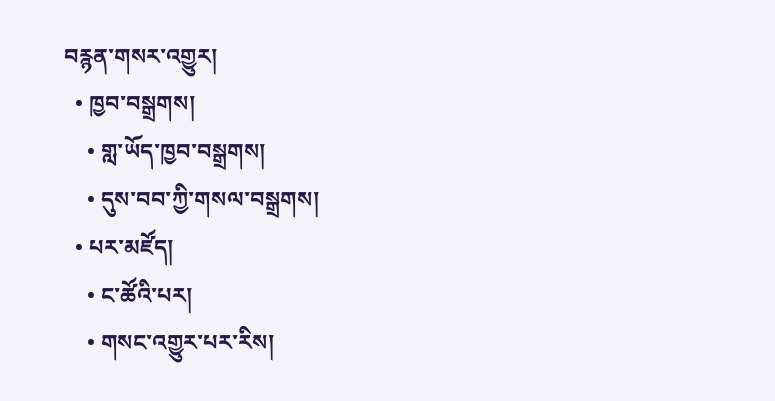བརྙན་གསར་འགྱུར།
  • ཁྱབ་བསྒྲགས།
    • གླ་ཡོད་ཁྱབ་བསྒྲགས།
    • དུས་བབ་ཀྱི་གསལ་བསྒྲགས།
  • པར་མཛོད།
    • ང་ཚོའི་པར།
    • གསང་འགྱུར་པར་རིས།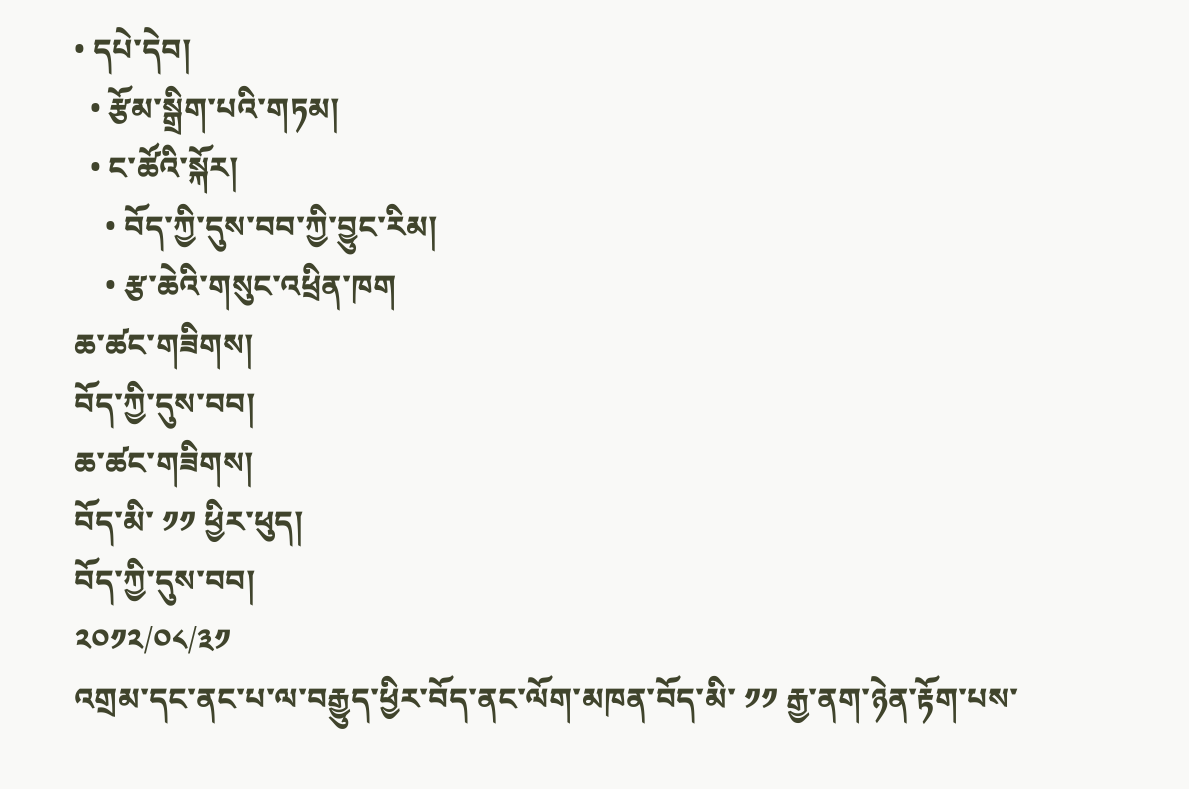• དཔེ་དེབ།
  • རྩོམ་སྒྲིག་པའི་གཏམ།
  • ང་ཚོའི་སྐོར།
    • བོད་ཀྱི་དུས་བབ་ཀྱི་བྱུང་རིམ།
    • རྩ་ཆེའི་གསུང་འཕྲིན་ཁག
ཆ་ཚང་གཟིགས།
བོད་ཀྱི་དུས་བབ།
ཆ་ཚང་གཟིགས།
བོད་མི་ ༡༡ ཕྱིར་ཕུད།
བོད་ཀྱི་དུས་བབ།
༢༠༡༢/༠༨/༣༡
འགྲམ་དང་ནང་པ་ལ་བརྒྱུད་ཕྱིར་བོད་ནང་ལོག་མཁན་བོད་མི་ ༡༡ རྒྱ་ནག་ཉེན་རྟོག་པས་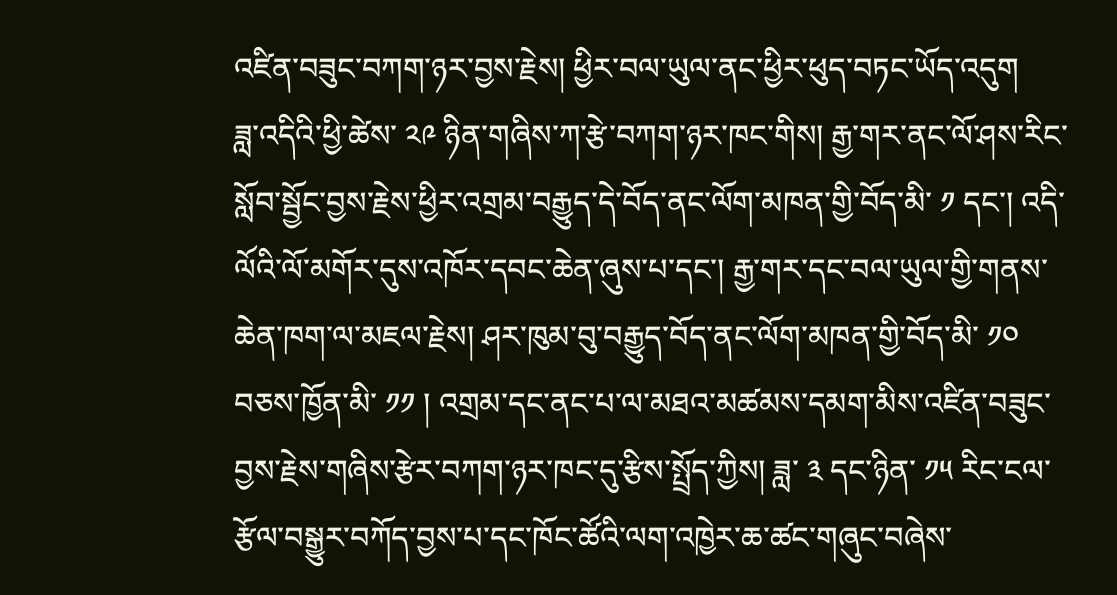འཛིན་བཟུང་བཀག་ཉར་བྱས་རྗེས། ཕྱིར་བལ་ཡུལ་ནང་ཕྱིར་ཕུད་བཏང་ཡོད་འདུག
ཟླ་འདིའི་ཕྱི་ཚེས་ ༢༩ ཉིན་གཞིས་ཀ་རྩེ་བཀག་ཉར་ཁང་གིས། རྒྱ་གར་ནང་ལོ་ཤས་རིང་སློབ་སྦྱོང་བྱས་རྗེས་ཕྱིར་འགྲམ་བརྒྱུད་དེ་བོད་ནང་ལོག་མཁན་གྱི་བོད་མི་ ༡ དང་། འདི་ལོའི་ལོ་མགོར་དུས་འཁོར་དབང་ཆེན་ཞུས་པ་དང་། རྒྱ་གར་དང་བལ་ཡུལ་གྱི་གནས་ཆེན་ཁག་ལ་མཇལ་རྗེས། ཤར་ཁུམ་བུ་བརྒྱུད་བོད་ནང་ལོག་མཁན་གྱི་བོད་མི་ ༡༠ བཅས་ཁྱོན་མི་ ༡༡ ། འགྲམ་དང་ནང་པ་ལ་མཐའ་མཚམས་དམག་མིས་འཛིན་བཟུང་བྱས་རྗེས་གཞིས་རྩེར་བཀག་ཉར་ཁང་དུ་རྩིས་སྤྲོད་ཀྱིས། ཟླ་ ༣ དང་ཉིན་ ༡༥ རིང་ངལ་རྩོལ་བསྒྱུར་བཀོད་བྱས་པ་དང་ཁོང་ཚོའི་ལག་འཁྱེར་ཆ་ཚང་གཞུང་བཞེས་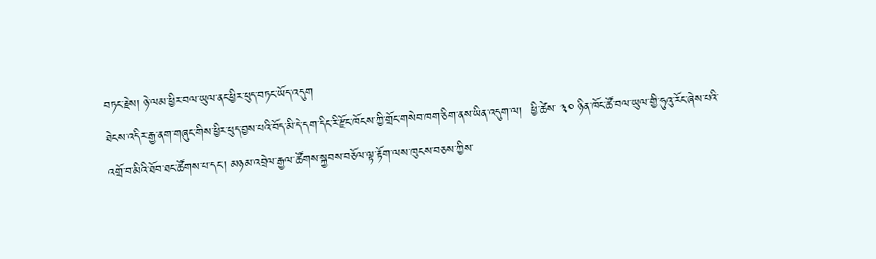བཏང་རྗེས། ཉེ་ལམ་ཕྱིར་བལ་ཡུལ་ནང་ཕྱིར་ཕུད་བཏང་ཡོད་འདུག
ཐེངས་འདིར་རྒྱ་ནག་གཞུང་གིས་ཕྱིར་ཕུད་བྱས་པའི་བོད་མི་དེ་དག་དིང་རི་རྫོང་ཁོངས་ཀྱི་གྲོང་གསེབ་ཁག་ཅིག་ནས་ཡིན་འདུག་ལ།  ཕྱི་ཚེས་ ༣༠ ཉིན་ཁོང་ཚོ་བལ་ཡུལ་གྱི་ཧུའུ་རོང་ཞེས་པའི་འགྲོ་བ་མིའི་ཐོབ་ཐང་ཚོགས་པ་དང་། མཉམ་འབྲེལ་རྒྱལ་ཚོགས་སྐྱབས་བཅོལ་ལྟ་རྟོག་ལས་ཁུངས་བཅས་ཀྱིས་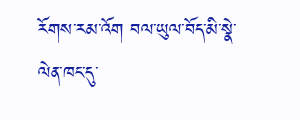རོགས་རམ་འོག བལ་ཡུལ་བོད་མི་སྣེ་ལེན་ཁང་དུ་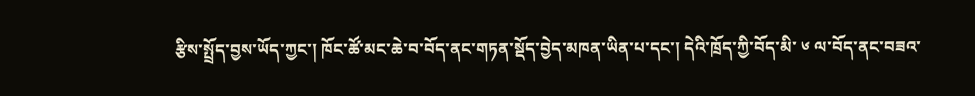རྩིས་སྤྲོད་བྱས་ཡོད་ཀྱང་། ཁོང་ཚོ་མང་ཆེ་བ་བོད་ནང་གཏན་སྡོད་བྱེད་མཁན་ཡིན་པ་དང་། དེའི་ཁྲོད་ཀྱི་བོད་མི་ ༦ ལ་བོད་ནང་བཟའ་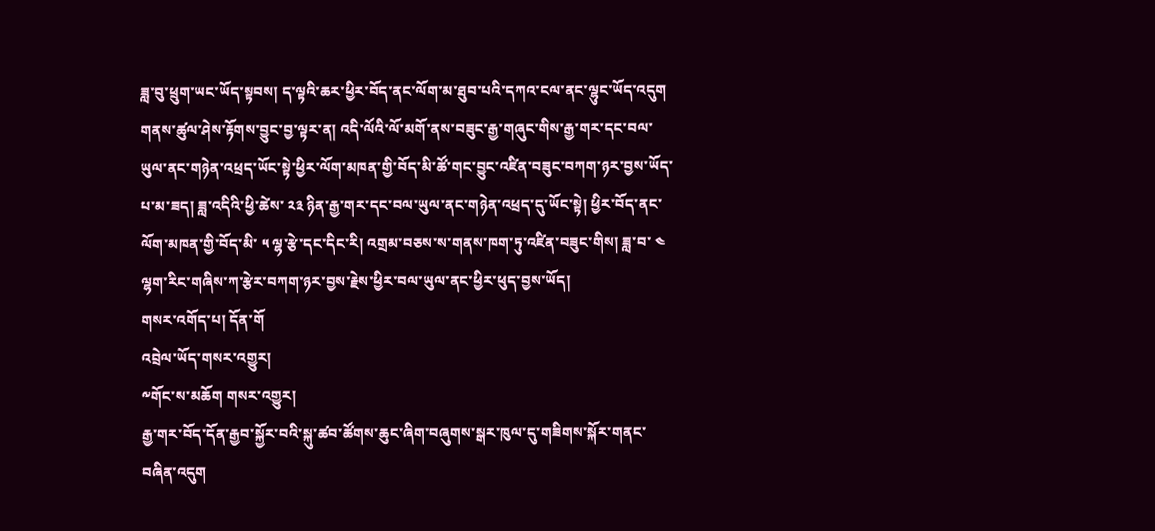ཟླ་བུ་ཕྲུག་ཡང་ཡོད་སྟབས། ད་ལྟའི་ཆར་ཕྱིར་བོད་ནང་ལོག་མ་ཐུབ་པའི་དཀའ་ངལ་ནང་ལྷུང་ཡོད་འདུག
གནས་ཚུལ་ཤེས་རྟོགས་བྱུང་བྱ་ལྟར་ན། འདི་ལོའི་ལོ་མགོ་ནས་བཟུང་རྒྱ་གཞུང་གིས་རྒྱ་གར་དང་བལ་ཡུལ་ནང་གཉེན་འཕྲད་ཡོང་སྟེ་ཕྱིར་ལོག་མཁན་གྱི་བོད་མི་ཚོ་གང་བྱུང་འཛིན་བཟུང་བཀག་ཉར་བྱས་ཡོད་པ་མ་ཟད། ཟླ་འདིའི་ཕྱི་ཚེས་ ༢༣ ཉིན་རྒྱ་གར་དང་བལ་ཡུལ་ནང་གཉེན་འཕྲད་དུ་ཡོང་སྟེ། ཕྱིར་བོད་ནང་ལོག་མཁན་གྱི་བོད་མི་ ༥ ལྷ་རྩེ་དང་དིང་རི། འགྲམ་བཅས་ས་གནས་ཁག་ཏུ་འཛིན་བཟུང་གིས། ཟླ་བ་ ༤ ལྷག་རིང་གཞིས་ཀ་རྩེར་བཀག་ཉར་བྱས་རྗེས་ཕྱིར་བལ་ཡུལ་ནང་ཕྱིར་ཕུད་བྱས་ཡོད།
གསར་འགོད་པ། དོན་གོ
འབྲེལ་ཡོད་གསར་འགྱུར།
༸གོང་ས་མཆོག གསར་འགྱུར།
རྒྱ་གར་བོད་དོན་རྒྱབ་སྐྱོར་བའི་སྐུ་ཚབ་ཚོགས་ཆུང་ཞིག་བཞུགས་སྒར་ཁུལ་དུ་གཟིགས་སྐོར་གནང་བཞིན་འདུག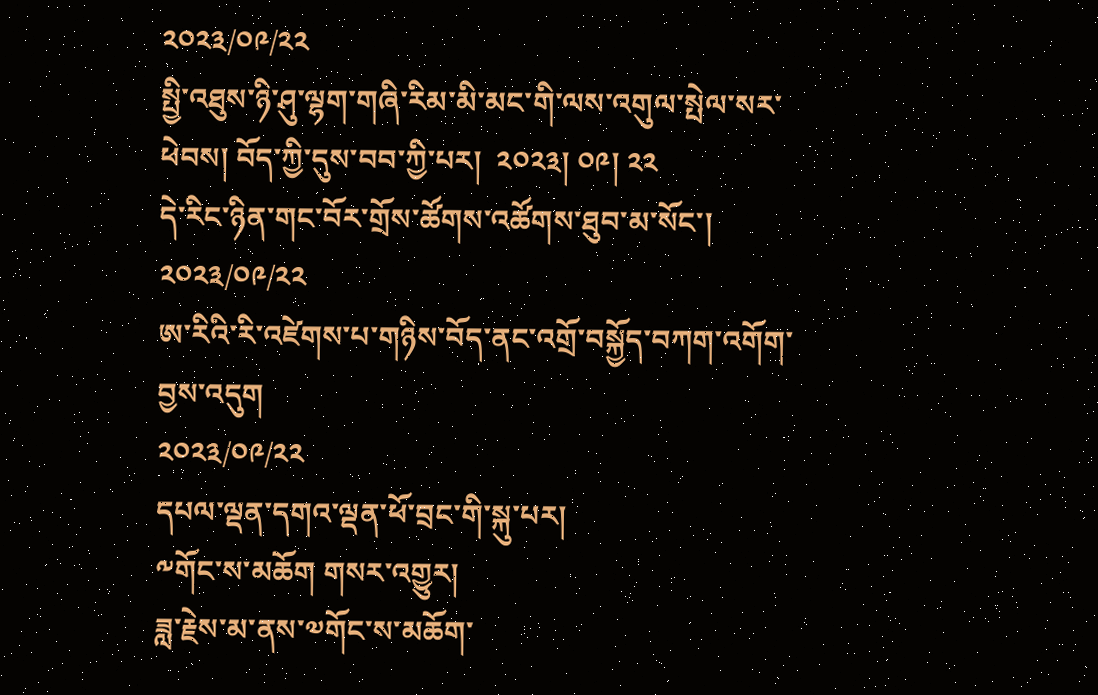༢༠༢༣/༠༩/༢༢
སྤྱི་འཐུས་ཉི་ཤུ་ལྷག་གཞི་རིམ་མི་མང་གི་ལས་འགུལ་སྤེལ་སར་ཕེབས། བོད་ཀྱི་དུས་བབ་ཀྱི་པར།  ༢༠༢༣། ༠༩། ༢༢
དེ་རིང་ཉིན་གང་བོར་གྲོས་ཚོགས་འཚོགས་ཐུབ་མ་སོང་།
༢༠༢༣/༠༩/༢༢
ཨ་རིའི་རི་འཛེགས་པ་གཉིས་བོད་ནང་འགྲོ་བསྐྱོད་བཀག་འགོག་བྱས་འདུག
༢༠༢༣/༠༩/༢༢
དཔལ་ལྡན་དགའ་ལྡན་ཕོ་བྲང་གི་སྐུ་པར།
༸གོང་ས་མཆོག གསར་འགྱུར།
ཟླ་རྗེས་མ་ནས་༧གོང་ས་མཆོག་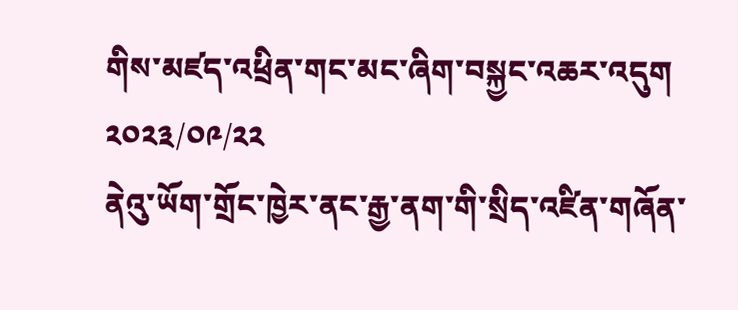གིས་མཛད་འཕྲིན་གང་མང་ཞིག་བསྐྱང་འཆར་འདུག
༢༠༢༣/༠༩/༢༢
ནེའུ་ཡོག་གྲོང་ཁྱེར་ནང་རྒྱ་ནག་གི་སྲིད་འཛིན་གཞོན་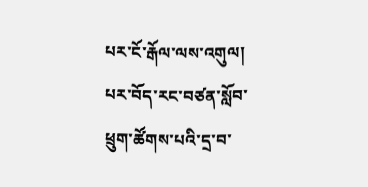པར་ངོ་རྒོལ་ལས་འགུལ། པར་བོད་རང་བཙན་སློབ་ཕྲུག་ཚོགས་པའི་དྲ་བ་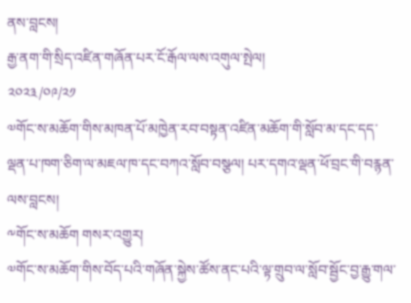ནས་བླངས།
རྒྱ་ནག་གི་སྲིད་འཛིན་གཞོན་པར་ངོ་རྒོལ་ལས་འགུལ་སྤེལ།
༢༠༢༣/༠༩/༢༡
༧གོང་ས་མཆོག་གིས་མཁན་པོ་མཁྱེན་རབ་བསྟན་འཛིན་མཆོག་གི་སློབ་མ་དང་དད་ལྡན་པ་ཁག་ཅིག་ལ་མཇལ་ཁ་དང་བཀའ་སློབ་བསྩལ། པར་དགའ་ལྡན་ཕོ་བྲང་གི་བརྙན་ལས་བླངས།
༸གོང་ས་མཆོག གསར་འགྱུར།
༧གོང་ས་མཆོག་གིས་བོད་པའི་གཞོན་སྐྱེས་ཚོས་ནང་པའི་ལྟ་གྲུབ་ལ་སློབ་སྦྱོང་བྱ་རྒྱུ་གལ་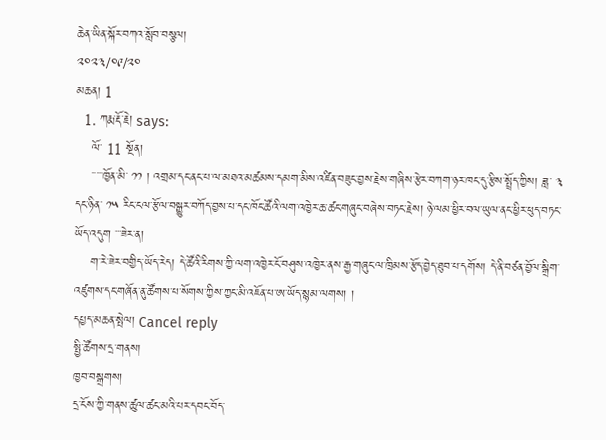ཆེན་ཡིན་སྐོར་བཀའ་སློབ་བསྩལ།
༢༠༢༣/༠༩/༢༠
མཆན། 1
  1. ཀརྨ་རྡོ་རྗེ། says:
    ལོ་ 11 སྔོན།
    ་་་་་ཁྱོན་མི་ ༡༡ ། འགྲམ་དང་ནང་པ་ལ་མཐའ་མཚམས་དམག་མིས་འཛིན་བཟུང་བྱས་རྗེས་གཞིས་རྩེར་བཀག་ཉར་ཁང་དུ་རྩིས་སྤྲོད་ཀྱིས། ཟླ་ ༣ དང་ཉིན་ ༡༥ རིང་ངལ་རྩོལ་བསྒྱུར་བཀོད་བྱས་པ་དང་ཁོང་ཚོའི་ལག་འཁྱེར་ཆ་ཚང་གཞུང་བཞེས་བཏང་རྗེས། ཉེ་ལམ་ཕྱིར་བལ་ཡུལ་ནང་ཕྱིར་ཕུད་བཏང་ཡོད་འདུག ་་་ཟེར་ན།
    ག་རེ་ཟེར་བགྱིད་ཡོད་རེད། དེ་ཚོའི་རིགས་ཀྱི་ལག་འཁྱེར་ངོ་བཤུས་འཁྱེར་ནས་རྒྱ་གཞུང་ལ་ཁྲིམས་རྩོད་བྱེད་ཐུབ་པ་དགོས། དེ་ནི་བཙན་བྱོལ་སྒྲིག་འཛུགས་དང་གཞོན་ནུ་ཚོགས་པ་སོགས་ཀྱིས་ཀྱང་མི་འཇོན་པ་ཨ་ཡོད་སྙམ་ལགས། །
དཔྱད་མཆན་སྤེལ། Cancel reply
སྤྱི་ཚོགས་དྲ་གནས།
ཁྱབ་བསྒྲགས།
དྲ་ངོས་ཀྱི་གནས་ཚུལ་ཚང་མའི་པར་དབང་བོད་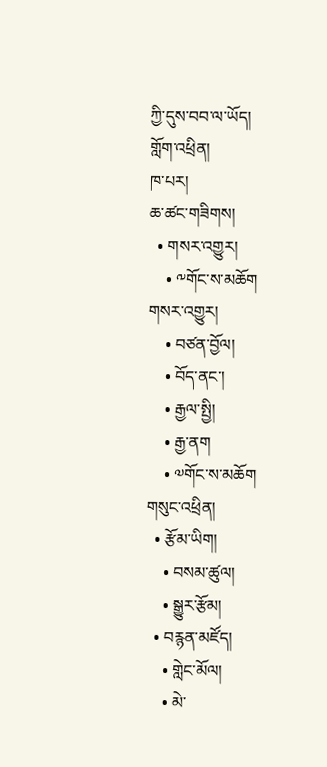ཀྱི་དུས་བབ་ལ་ཡོད།
གློག་འཕྲིན།
ཁ་པར།
ཆ་ཚང་གཟིགས།
  • གསར་འགྱུར།
    • ༸གོང་ས་མཆོག གསར་འགྱུར།
    • བཙན་བྱོལ།
    • བོད་ནང་།
    • རྒྱལ་སྤྱི།
    • རྒྱ་ནག
    • ༧གོང་ས་མཆོག གསུང་འཕྲིན།
  • རྩོམ་ཡིག།
    • བསམ་ཚུལ།
    • སྒྱུར་རྩོམ།
  • བརྙན་མཛོད།
    • གླེང་མོལ།
    • མེ་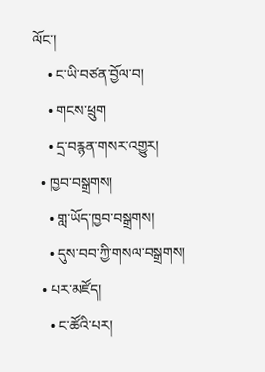ལོང་།
    • ང་ཡི་བཙན་བྱོལ་བ།
    • གངས་ཕྲུག
    • དྲ་བརྙན་གསར་འགྱུར།
  • ཁྱབ་བསྒྲགས།
    • གླ་ཡོད་ཁྱབ་བསྒྲགས།
    • དུས་བབ་ཀྱི་གསལ་བསྒྲགས།
  • པར་མཛོད།
    • ང་ཚོའི་པར།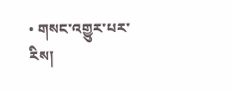• གསང་འགྱུར་པར་རིས།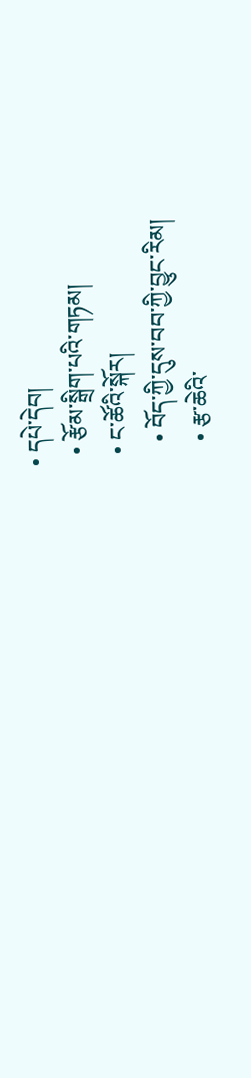• དཔེ་དེབ།
  • རྩོམ་སྒྲིག་པའི་གཏམ།
  • ང་ཚོའི་སྐོར།
    • བོད་ཀྱི་དུས་བབ་ཀྱི་བྱུང་རིམ།
    • རྩ་ཆེའི་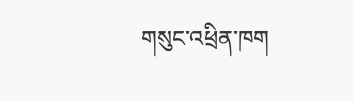གསུང་འཕྲིན་ཁག